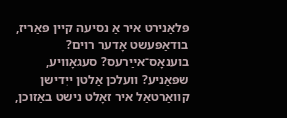פּלאַנירט איר אַ נסיעה קיין פּאַריז, בודאַפּעשט אָדער רוים? בוענאָס־אײַרעס? סעגאָוויע, שפּאַניע? וועלכן אַלטן ייִדישן קוואַרטאַל איר זאָלט נישט באַזוכן,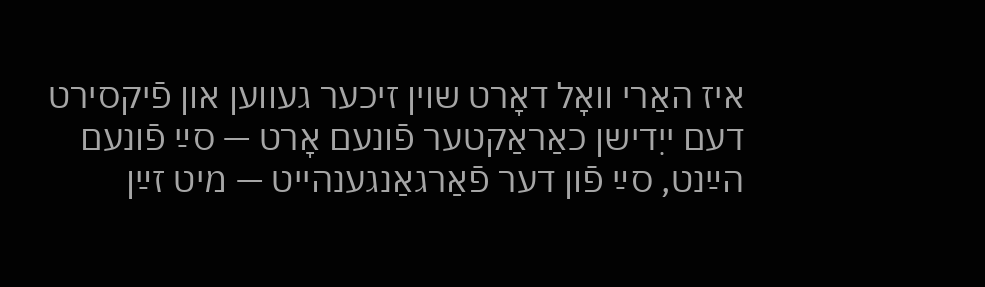איז האַרי וואָל דאָרט שוין זיכער געווען און פֿיקסירט דעם ייִדישן כאַראַקטער פֿונעם אָרט — סײַ פֿונעם הײַנט, סײַ פֿון דער פֿאַרגאַנגענהייט — מיט זײַן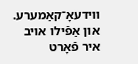ווידעאָ־קאַמערע.
און אַפֿילו אויב איר פֿאָרט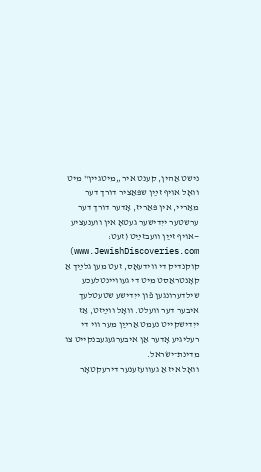נישט אַהין, קענט איר „מיטגיין‟ מיט וואָל אויף זײַן שפּאַציר דורך דער מאַריי, אין פּאַריז, אָדער דורך דער ערשטער ייִדישער געטאָ אין ווענעציע —אויף זײַן וועבזײַט (זעט: www.JewishDiscoveries.com)
קוקנדיק די ווידעאָס, זעט מען גלײַך אַ קאָנטראַסט מיט די געוויינטלעכע שילדערונגען פֿון ייִדישע שטעטלעך איבער דער וועלט. וואָל ווײַזט, אַז ייִדישקייט נעמט אַרײַן מער ווי די רעליגיע אָדער אַן איבערגעגעבנקייט צו מדינת־ישׂראל.
וואָל איז אַ געוועזענער דירעקטאָר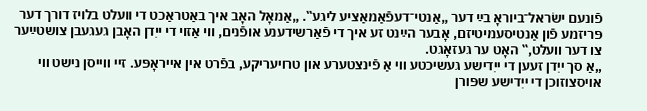פֿונעם ישׂראל־ביוראָ בײַ דער „אַנטי־דעפֿאַמאַציע ליגע‟. „אַמאָל האָב איך באַטראַכט די וועלט בלויז דורך דער פּריזמע פֿון אַנטיסעמיטיזם, אָבער הײַנט זע איך די פֿאַרשידענע אופֿנים, ווי אַזוי די ייִדן האָבן געגעבן צושטײַער צו דער וועלט,‟ האָט ער געזאָגט.
„אַ סך ייִדן זעען די ייִדישע געשיכטע ווי אַ פֿינצטערע און טרויעריקע, בפֿרט אין אייראָפּע. זיי ווייסן נישט ווי אויסצוזוכן די ייִדישע שפּורן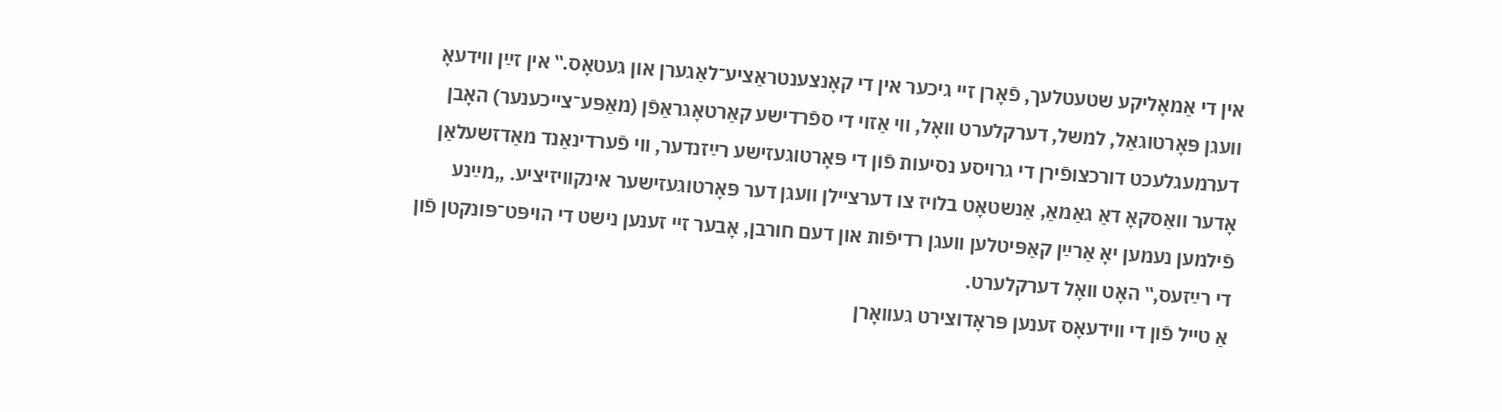אין די אַמאָליקע שטעטלעך, פֿאָרן זיי גיכער אין די קאָנצענטראַציע־לאַגערן און געטאָס.‟ אין זײַן ווידעאָ וועגן פּאָרטוגאַל, למשל, דערקלערט וואָל, ווי אַזוי די ספֿרדישע קאַרטאָגראַפֿן (מאַפּע־צייכענער) האָבן דערמעגלעכט דורכצופֿירן די גרויסע נסיעות פֿון די פּאָרטוגעזישע רײַזנדער, ווי פֿערדינאַנד מאַדזשעלאַן אָדער וואַסקאָ דאַ גאַמאַ, אַנשטאָט בלויז צו דערציילן וועגן דער פּאָרטוגעזישער אינקוויזיציע. „מײַנע פֿילמען נעמען יאָ אַרײַן קאַפּיטלען וועגן רדיפֿות און דעם חורבן, אָבער זיי זענען נישט די הויפּט־פּונקטן פֿון די רײַזעס,‟ האָט וואָל דערקלערט.
אַ טייל פֿון די ווידעאָס זענען פּראָדוצירט געוואָרן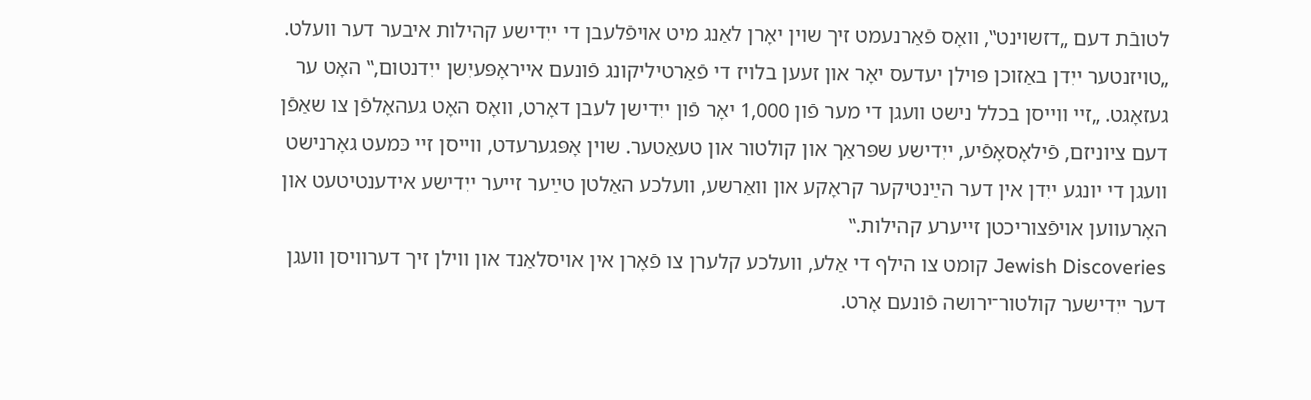לטובֿת דעם „דזשוינט‟, וואָס פֿאַרנעמט זיך שוין יאָרן לאַנג מיט אויפֿלעבן די ייִדישע קהילות איבער דער וועלט. „טויזנטער ייִדן באַזוכן פּוילן יעדעס יאָר און זעען בלויז די פֿאַרטיליקונג פֿונעם אייראָפּעיִשן ייִדנטום,‟ האָט ער געזאָגט. „זיי ווייסן בכלל נישט וועגן די מער פֿון 1,000 יאָר פֿון ייִדישן לעבן דאָרט, וואָס האָט געהאָלפֿן צו שאַפֿן דעם ציוניזם, פֿילאָסאָפֿיע, ייִדישע שפּראַך און קולטור און טעאַטער. שוין אָפּגערעדט, ווייסן זיי כּמעט גאָרנישט וועגן די יונגע ייִדן אין דער הײַנטיקער קראָקע און וואַרשע, וועלכע האַלטן טײַער זייער ייִדישע אידענטיטעט און האָרעווען אויפֿצוריכטן זייערע קהילות.‟
Jewish Discoveries קומט צו הילף די אַלע, וועלכע קלערן צו פֿאָרן אין אויסלאַנד און ווילן זיך דערוויסן וועגן דער ייִדישער קולטור־ירושה פֿונעם אָרט.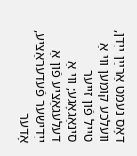דאָס נעמט אַרײַן ייִדן, וועלכע קומען ווי אַ טייל פֿון זייער סינאַגאָגע; ווי אַ דעלעגאַציע פֿון אַ ייִדישער פֿעדעראַציע, אָדער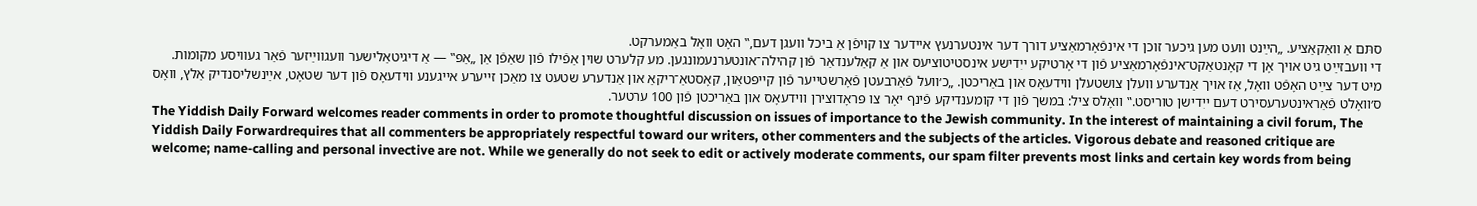סתּם אַ וואַקאַציע. „הײַנט וועט מען גיכער זוכן די אינפֿאָרמאַציע דורך דער אינטערנעץ איידער צו קויפֿן אַ ביכל וועגן דעם,‟ האָט וואָל באַמערקט.
די וועבזײַט גיט אויך אָן די קאָנטאַקט־אינפֿאָרמאַציע פֿון די אָרטיקע ייִדישע אינסטיטוציעס און אַ קאַלענדאַר פֿון קהילה־אונטערנעמונגען. מע קלערט שוין אַפֿילו פֿון שאַפֿן אַן „אַפּ‟ — אַ דיגיטאַלישער וועגווײַזער פֿאַר געוויסע מקומות.
מיט דער צײַט האָפֿט וואָל, אַז אויך אַנדערע וועלן צושטעלן ווידעאָס און באַריכטן. „כ׳וועל פֿאַרבעטן פֿאָרשטייער פֿון קייפּטאַון, קאָסטאַ־ריקאַ און אַנדערע שטעט צו מאַכן זייערע אייגענע ווידעאָס פֿון דער שטאָט, אײַנשליסנדיק אַלץ, וואָס ס׳וואָלט פֿאַראינטערעסירט דעם ייִדישן טוריסט.‟ וואָלס ציל: במשך פֿון די קומענדיקע פֿינף יאָר צו פּראָדוצירן ווידעאָס און באַריכטן פֿון 100 ערטער.
The Yiddish Daily Forward welcomes reader comments in order to promote thoughtful discussion on issues of importance to the Jewish community. In the interest of maintaining a civil forum, The Yiddish Daily Forwardrequires that all commenters be appropriately respectful toward our writers, other commenters and the subjects of the articles. Vigorous debate and reasoned critique are welcome; name-calling and personal invective are not. While we generally do not seek to edit or actively moderate comments, our spam filter prevents most links and certain key words from being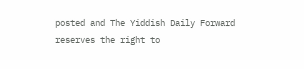posted and The Yiddish Daily Forward reserves the right to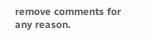remove comments for any reason.